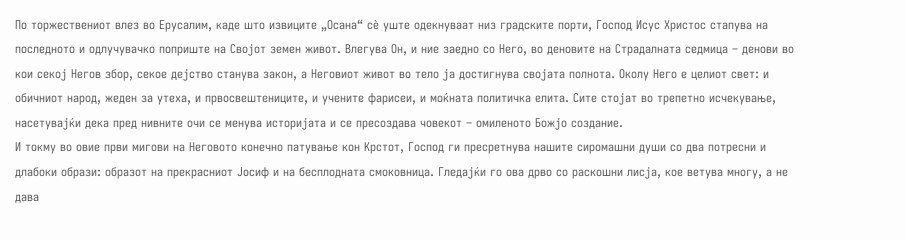По торжествениот влез во Ерусалим, каде што извиците „Осана“ сè уште одекнуваат низ градските порти, Господ Исус Христос стапува на последното и одлучувачко поприште на Својот земен живот. Влегува Он, и ние заедно со Него, во деновите на Страдалната седмица – денови во кои секој Негов збор, секое дејство станува закон, а Неговиот живот во тело ја достигнува својата полнота. Околу Него е целиот свет: и обичниот народ, жеден за утеха, и првосвештениците, и учените фарисеи, и моќната политичка елита. Сите стојат во трепетно исчекување, насетувајќи дека пред нивните очи се менува историјата и се пресоздава човекот – омиленото Божјо создание.
И токму во овие први мигови на Неговото конечно патување кон Крстот, Господ ги пресретнува нашите сиромашни души со два потресни и длабоки образи: образот на прекрасниот Јосиф и на бесплодната смоковница. Гледајќи го ова дрво со раскошни лисја, кое ветува многу, а не дава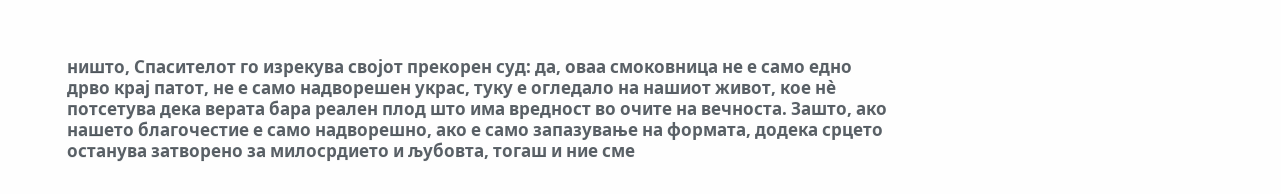ништо, Спасителот го изрекува својот прекорен суд: да, оваа смоковница не е само едно дрво крај патот, не е само надворешен украс, туку е огледало на нашиот живот, кое нè потсетува дека верата бара реален плод што има вредност во очите на вечноста. Зашто, ако нашето благочестие е само надворешно, ако е само запазување на формата, додека срцето останува затворено за милосрдието и љубовта, тогаш и ние сме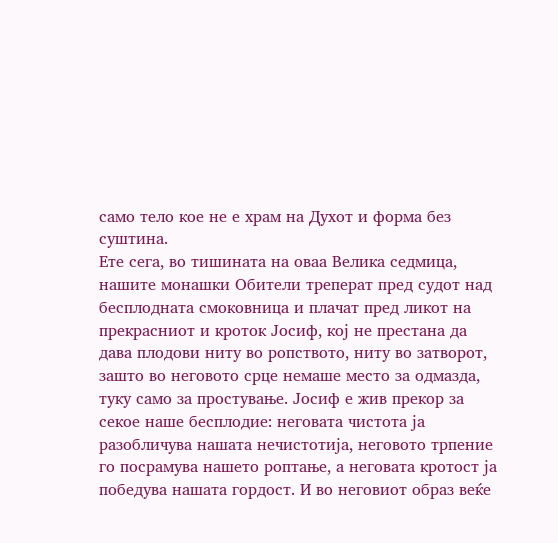само тело кое не е храм на Духот и форма без суштина.
Ете сега, во тишината на оваа Велика седмица, нашите монашки Обители треперат пред судот над бесплодната смоковница и плачат пред ликот на прекрасниот и кроток Јосиф, кој не престана да дава плодови ниту во ропството, ниту во затворот, зашто во неговото срце немаше место за одмазда, туку само за простување. Јосиф е жив прекор за секое наше бесплодие: неговата чистота ја разобличува нашата нечистотија, неговото трпение го посрамува нашето роптање, а неговата кротост ја победува нашата гордост. И во неговиот образ веќе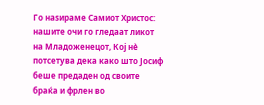Го наѕираме Самиот Христос: нашите очи го гледаат ликот на Младоженецот, Кој нè потсетува дека како што Јосиф беше предаден од своите браќа и фрлен во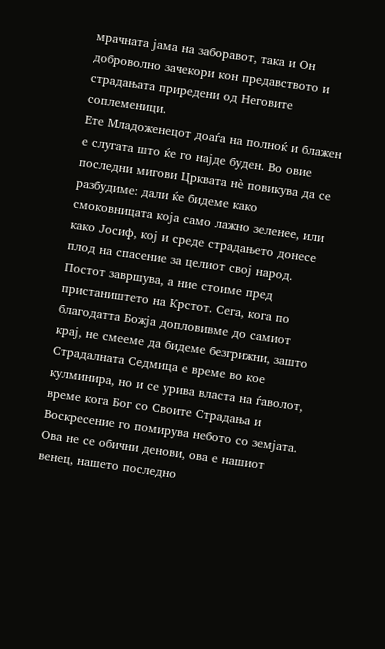мрачната јама на заборавот, така и Он доброволно зачекори кон предавството и страдањата приредени од Неговите соплеменици.
Ете Младоженецот доаѓа на полноќ и блажен е слугата што ќе го најде буден. Во овие последни мигови Црквата нè повикува да се разбудиме: дали ќе бидеме како смоковницата која само лажно зеленее, или како Јосиф, кој и среде страдањето донесе плод на спасение за целиот свој народ. Постот завршува, а ние стоиме пред пристаништето на Крстот. Сега, кога по благодатта Божја допловивме до самиот крај, не смееме да бидеме безгрижни, зашто Страдалната Седмица е време во кое кулминира, но и се урива власта на ѓаволот, време кога Бог со Своите Страдања и Воскресение го помирува небото со земјата. Ова не се обични денови, ова е нашиот венец, нашето последно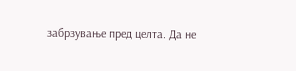забрзување пред целта. Да не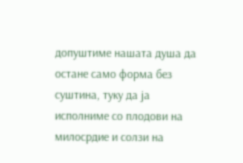допуштиме нашата душа да остане само форма без суштина, туку да ја исполниме со плодови на милосрдие и солзи на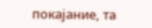покајание, та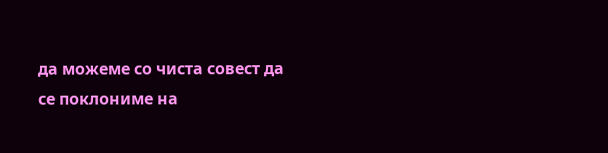да можеме со чиста совест да се поклониме на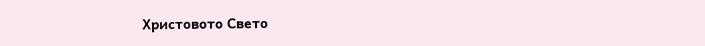Христовото Свето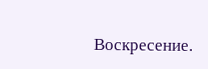Воскресение.